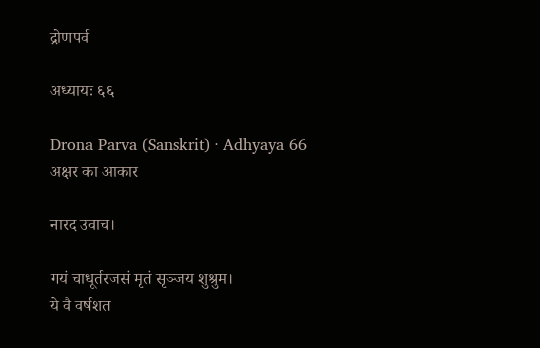द्रोणपर्व

अध्यायः ६६

Drona Parva (Sanskrit) · Adhyaya 66
अक्षर का आकार

नारद उवाच।

गयं चाधूर्तरजसं मृतं सृञ्जय शुश्रुम।
ये वै वर्षशत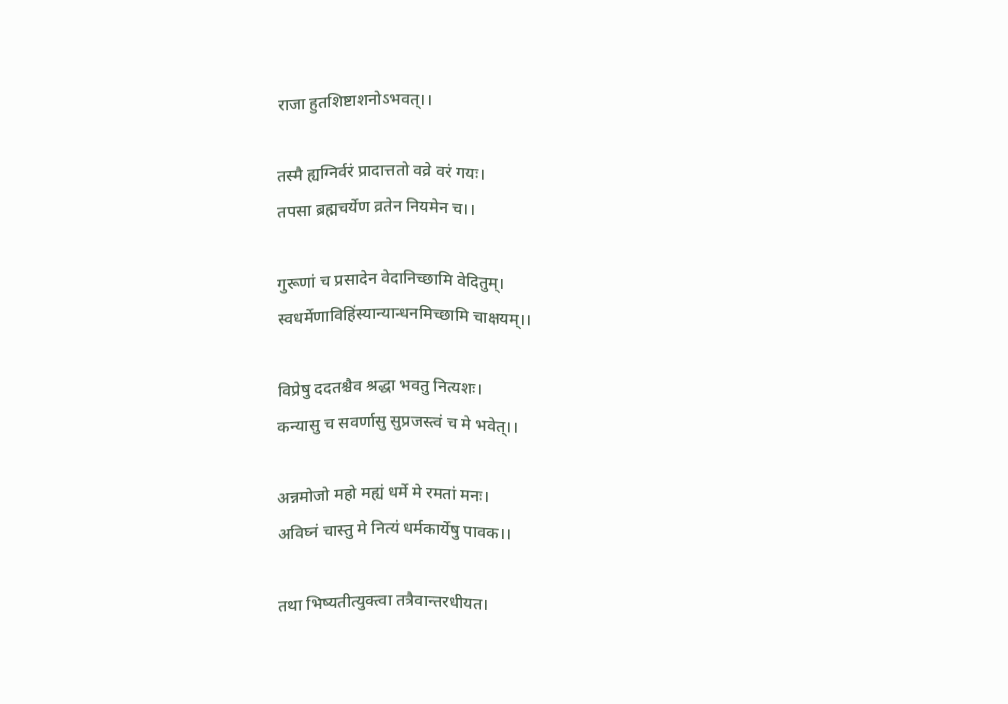राजा हुतशिष्टाशनोऽभवत्।।

तस्मै ह्यग्निर्वरं प्रादात्ततो वव्रे वरं गयः।
तपसा ब्रह्मचर्येण व्रतेन नियमेन च।।

गुरूणां च प्रसादेन वेदानिच्छामि वेदितुम्।
स्वधर्मेणाविहिंस्यान्यान्धनमिच्छामि चाक्षयम्।।

विप्रेषु ददतश्चैव श्रद्धा भवतु नित्यशः।
कन्यासु च सवर्णासु सुप्रजस्त्वं च मे भवेत्।।

अन्नमोजो महो मह्यं धर्मे मे रमतां मनः।
अविघ्नं चास्तु मे नित्यं धर्मकार्येषु पावक।।

तथा भिष्यतीत्युक्त्वा तत्रैवान्तरधीयत।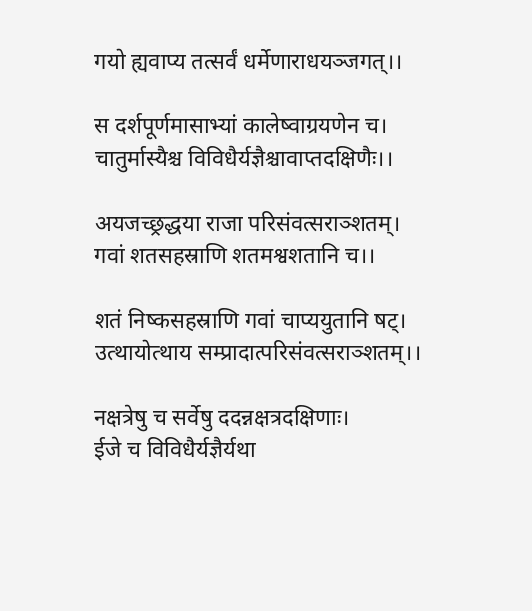गयो ह्यवाप्य तत्सर्वं धर्मेणाराधयञ्जगत्।।

स दर्शपूर्णमासाभ्यां कालेष्वाग्रयणेन च।
चातुर्मास्यैश्च विविधैर्यज्ञैश्चावाप्तदक्षिणैः।।

अयजच्छ्रद्धया राजा परिसंवत्सराञ्शतम्।
गवां शतसहस्राणि शतमश्वशतानि च।।

शतं निष्कसहस्राणि गवां चाप्ययुतानि षट्।
उत्थायोत्थाय सम्प्रादात्परिसंवत्सराञ्शतम्।।

नक्षत्रेषु च सर्वेषु ददन्नक्षत्रदक्षिणाः।
ईजे च विविधैर्यज्ञैर्यथा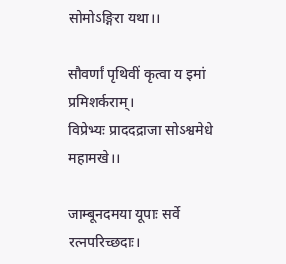सोमोऽङ्गिरा यथा।।

सौवर्णां पृथिवीं कृत्वा य इमां प्रमिशर्कराम्।
विप्रेभ्यः प्राददद्राजा सोऽश्वमेधे महामखे।।

जाम्बूनदमया यूपाः सर्वे रत्नपरिच्छदाः।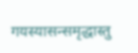गयस्यासन्समृद्धास्तु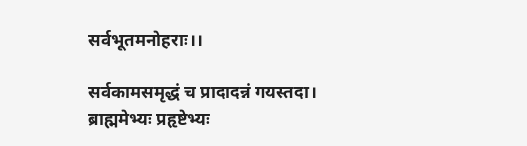सर्वभूतमनोहराः।।

सर्वकामसमृद्धं च प्रादादन्नं गयस्तदा।
ब्राह्ममेभ्यः प्रहृष्टेभ्यः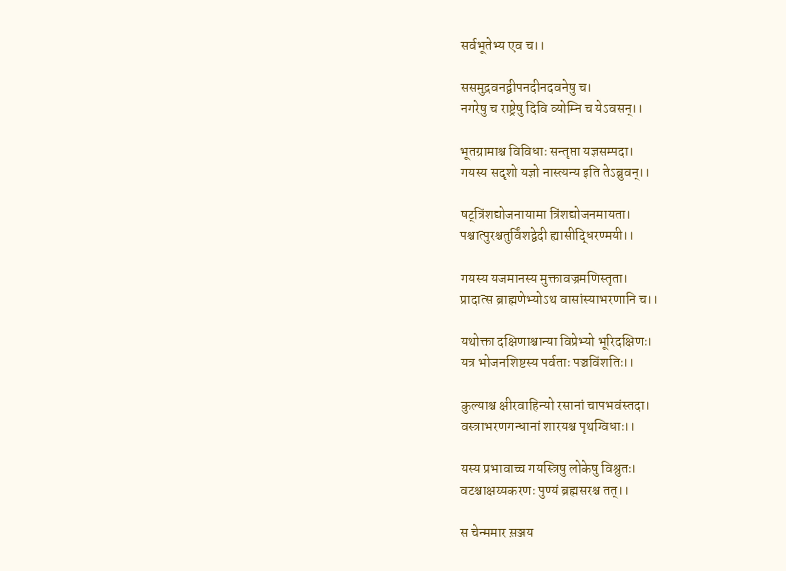सर्वभूतेभ्य एव च।।

ससमुद्रवनद्वीपनदीनदवनेषु च।
नगरेषु च राष्ट्रेषु दिवि व्योम्नि च येऽवसन्।।

भूतग्रामाश्च विविधाः सन्तृप्ता यज्ञसम्पदा।
गयस्य सदृशो यज्ञो नास्त्यन्य इति तेऽब्रुवन्।।

षट्‌त्रिंशद्योजनायामा त्रिंशद्योजनमायता।
पश्चात्पुरश्चतुर्विंशद्वेदी ह्यासीद्धिरण्मयी।।

गयस्य यजमानस्य मुक्तावज्रमणिस्तृता।
प्रादात्स ब्राह्मणेभ्योऽथ वासांस्याभरणानि च।।

यथोक्ता दक्षिणाश्चान्या विप्रेभ्यो भूरिदक्षिणः।
यत्र भोजनशिष्टस्य पर्वताः पञ्चविंशतिः।।

कुल्याश्च क्षीरवाहिन्यो रसानां चापभवंस्तदा।
वस्त्राभरणगन्धानां शारयश्च पृथग्विधाः।।

यस्य प्रभावाच्च गयस्त्रिषु लोकेषु विश्रुतः।
वटश्चाक्षय्यकरणः पुण्यं ब्रह्मसरश्च तत्।।

स चेन्ममार स़ञ्जय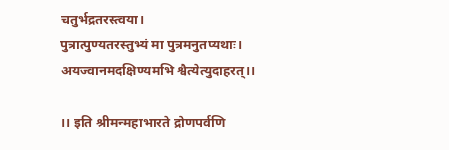चतुर्भद्रतरस्त्वया।
पुत्रात्पुण्यतरस्तुभ्यं मा पुत्रमनुतप्यथाः।
अयज्वानमदक्षिण्यमभि श्वैत्येत्युदाहरत्।।

।। इति श्रीमन्महाभारते द्रोणपर्वणि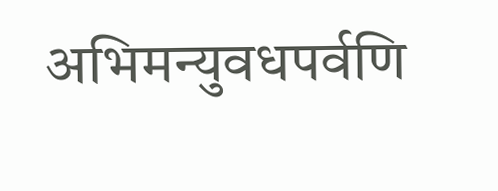अभिमन्युवधपर्वणि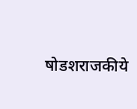षोडशराजकीये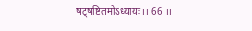षट्‌षष्टितमोऽध्यायः।। 66 ।।